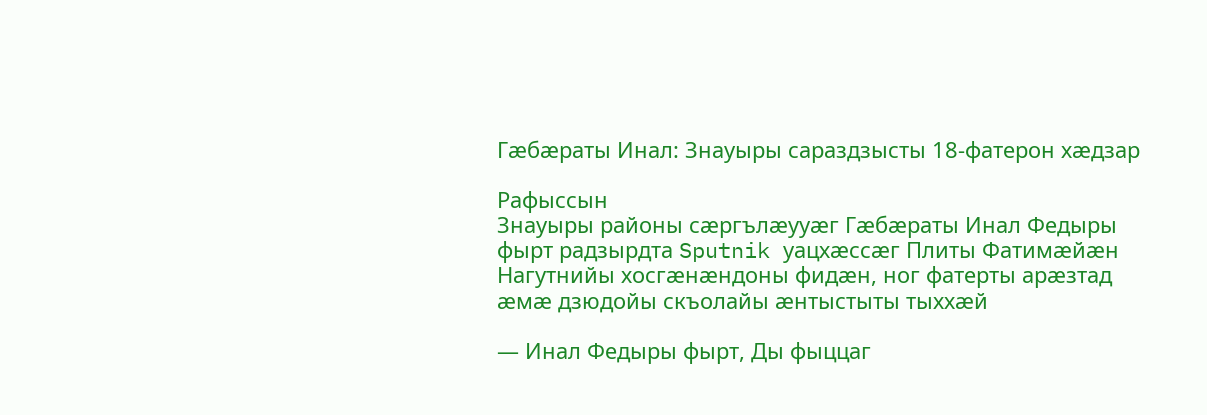Гӕбӕраты Инал: Знауыры сараздзысты 18-фатерон хӕдзар

Рафыссын
Знауыры районы сæргълæууæг Гæбæраты Инал Федыры фырт радзырдта Sputnik уацхӕссӕг Плиты Фатимӕйӕн Нагутнийы хосгæнæндоны фидæн, ног фатерты арæзтад æмæ дзюдойы скъолайы æнтыстыты тыххӕй

— Инал Федыры фырт, Ды фыццаг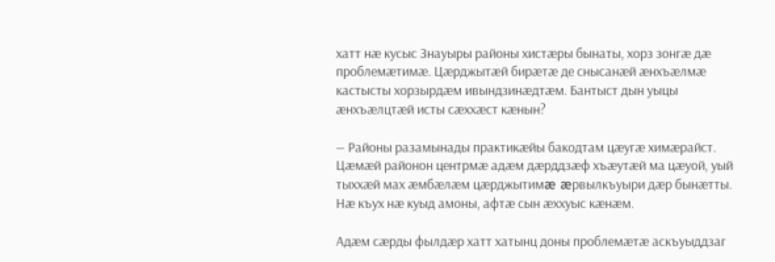хатт нӕ кусыс Знауыры районы хистæры бынаты, хорз зонгӕ дӕ проблемӕтимӕ. Цӕрджытӕй бирæтæ де снысанæй æнхъæлмæ кастысты хорзырдæм ивындзинæдтæм. Бантыст дын уыцы ӕнхъӕлцтӕй исты сӕххӕст кӕнын?

— Районы разамынады практикӕйы бакодтам цæугæ химæрайст. Цæмæй районон центрмӕ адӕм дæрддзæф хъæутæй ма цæуой, уый тыххæй мах æмбæлæм цæрджытимæ æрвылкъуыри дӕр бынӕтты. Нæ къух нæ куыд амоны, афтæ сын æххуыс кæнæм.

Адæм сæрды фылдæр хатт хатынц доны проблемӕтæ аскъуыддзаг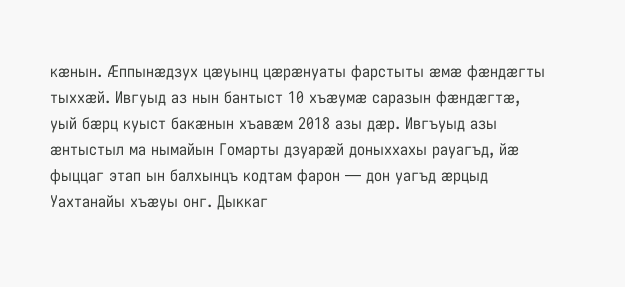кæнын. Ӕппынӕдзух цæуынц цæрæнуаты фарстыты æмæ фæндæгты тыххæй. Ивгуыд аз нын бантыст 10 хъæумæ саразын фæндæгтæ, уый бæрц куыст бакæнын хъавӕм 2018 азы дæр. Ивгъуыд азы æнтыстыл ма нымайын Гомарты дзуарӕй доныххахы рауагъд, йæ фыццаг этап ын балхынцъ кодтам фарон — дон уагъд ӕрцыд Уахтанайы хъӕуы онг. Дыккаг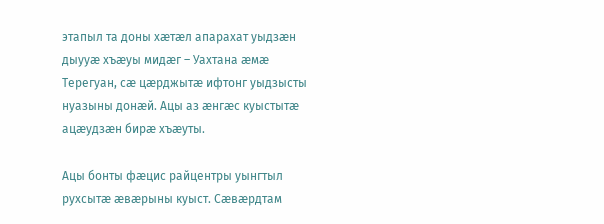этапыл та доны хæтæл апарахат уыдзæн дыууӕ хъæуы мидæг – Уахтана æмæ Терегуан, сӕ цӕрджытӕ ифтонг уыдзысты нуазыны донæй. Ацы аз æнгæс куыстытæ ацæудзæн бирæ хъæуты.

Ацы бонты фæцис райцентры уынгтыл рухсытӕ ӕвӕрыны куыст. Сӕвæрдтам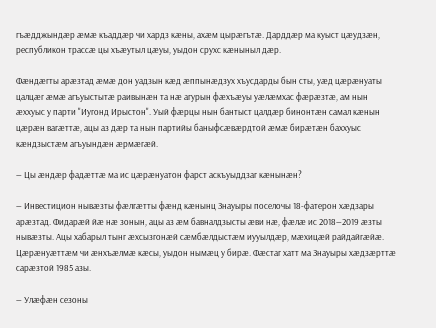гъæдджындæр æмæ къаддæр чи хардз кæны, ахæм цырæгътæ. Дарддæр ма куыст цæудзæн, республикон трассæ цы хъæутыл цӕуы, уыдон срухс кæныныл дæр.

Фæндӕгты арæзтад æмæ дон уадзын кæд æппынæдзух хъусдарды бын сты, уæд цӕрӕнуаты цалцæг æмæ агъуыстытæ раивынæн та нӕ агурын фӕхъæуы уæлæмхас фæрæзтæ, ам нын æххуыс у парти "Иугонд Ирыстон". Уый фæрцы нын бантыст цалдæр бинонтæн самал кæнын цæрæн вагæттæ, ацы аз дæр та нын партийы баныфсæвæрдтой æмæ бирæтæн баххуыс кæндзыстæм агъуындæн æрмæгæй.

— Цы æндæр фадæттæ ма ис цæрæнуатон фарст аскъуыддзаг кæнынæн?

— Инвестицион нывæзты фæлгæтты фæнд кæнынц Знауыры поселочы 18-фатерон хӕдзары арæзтад. Фидарæй йæ нæ зонын, ацы аз æм бавналдзысты ӕви нӕ, фæлæ ис 2018—2019 æзты нывæзты. Ацы хабарыл тынг æхсызгонæй сæмбæлдыстæм иууылдæр, мæхицæй райдайгæйæ. Цæрæнуæттæм чи æнхъæлмæ кæсы, уыдон нымæц у бирӕ. Фæстаг хатт ма Знауыры хæдзӕрттæ сарæзтой 1985 азы.

— Улæфæн сезоны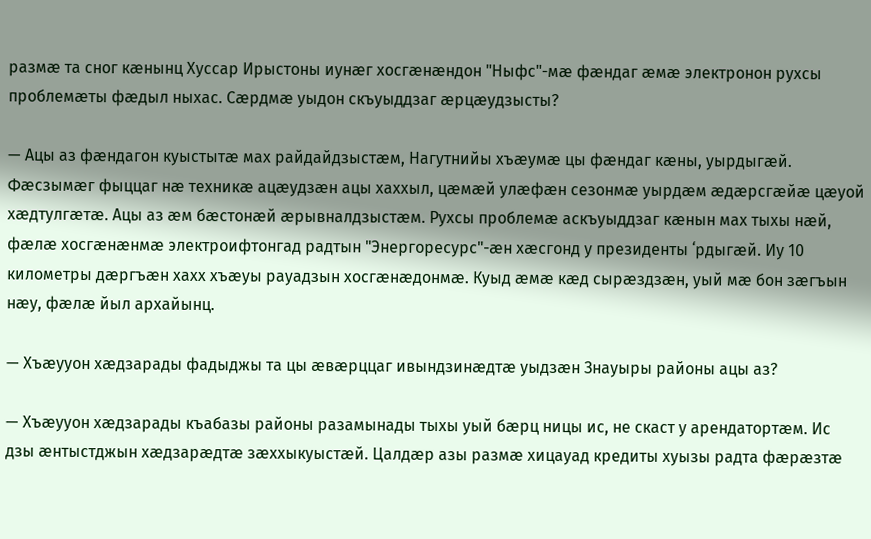размæ та сног кæнынц Хуссар Ирыстоны иунæг хосгæнæндон "Ныфс"-мæ фæндаг æмæ электронон рухсы проблемæты фæдыл ныхас. Сæрдмæ уыдон скъуыддзаг æрцæудзысты?

— Ацы аз фæндагон куыстытæ мах райдайдзыстæм, Нагутнийы хъæумæ цы фæндаг кæны, уырдыгæй. Фæсзымæг фыццаг нæ техникӕ ацæудзӕн ацы хаххыл, цæмæй улæфæн сезонмæ уырдæм æдæрсгæйæ цæуой хæдтулгæтæ. Ацы аз æм бæстонæй æрывналдзыстæм. Рухсы проблемӕ аскъуыддзаг кӕнын мах тыхы нæй, фæлæ хосгӕнӕнмӕ электроифтонгад радтын "Энергоресурс"-æн хæсгонд у президенты ʻрдыгæй. Иу 10 километры дæргъæн хахх хъæуы рауадзын хосгæнæдонмæ. Куыд ӕмӕ кӕд сырæздзæн, уый мæ бон зæгъын нæу, фæлæ йыл архайынц.

— Хъæууон хæдзарады фадыджы та цы æвæрццаг ивындзинæдтæ уыдзæн Знауыры районы ацы аз?

— Хъæууон хæдзарады къабазы районы разамынады тыхы уый бæрц ницы ис, не скаст у арендатортæм. Ис дзы æнтыстджын хæдзарæдтæ зæххыкуыстæй. Цалдæр азы размæ хицауад кредиты хуызы радта фæрæзтæ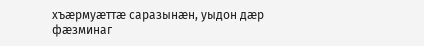хъæрмуӕттæ саразынæн, уыдон дæр фæзминаг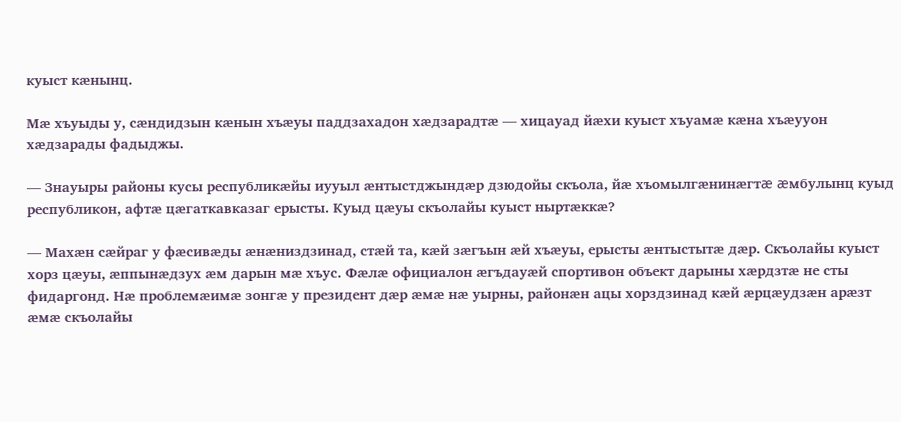куыст кæнынц.

Мæ хъуыды у, сæндидзын кæнын хъæуы паддзахадон хæдзарадтæ — хицауад йæхи куыст хъуамæ кæна хъæууон хæдзарады фадыджы.

— Знауыры районы кусы республикæйы иууыл æнтыстджындæр дзюдойы скъола, йæ хъомылгæнинæгтæ æмбулынц куыд республикон, афтӕ цæгаткавказаг ерысты. Куыд цæуы скъолайы куыст ныртӕккӕ?

— Махæн сæйраг у фæсивæды æнæниздзинад, стæй та, кæй зæгъын æй хъæуы, ерысты æнтыстытæ дæр. Скъолайы куыст хорз цæуы, æппынæдзух æм дарын мæ хъус. Фæлæ официалон æгъдауæй спортивон объект дарыны хӕрдзтӕ не сты фидаргонд. Нæ проблемӕимæ зонгæ у президент дæр æмæ нæ уырны, районæн ацы хорздзинад кæй ӕрцæудзæн арӕзт æмæ скъолайы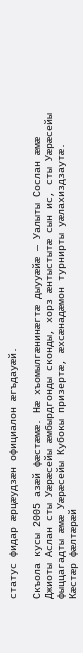статус фидар æрцæудзæн официалон æгъдауæй.

Скъола кусы 2005 азæй фæстæмæ. Нæ хъомылгæнинæгтæ дыууæйæ — Уалыты Сослан æмæ Джиоты Аслан сты Уæрæсейы æмбырдгонды сконды, хорз æнтыстытæ сын ис, сты Уæрæсейы фыццагадты æмæ Уæрæсейы Кубокы призертæ, æхсæнадæмон турнирты уæлахиздзаутæ. Кæстæр фæлтæрæй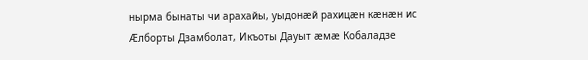нырма бынаты чи арахайы, уыдонæй рахицæн кæнæн ис Ӕлборты Дзамболат, Икъоты Дауыт æмæ Кобаладзе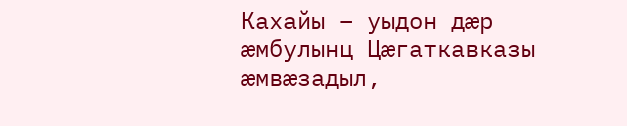Кахайы – уыдон дӕр æмбулынц Цæгаткавказы æмвæзадыл,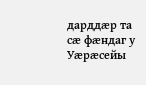дарддæр та сæ фæндаг у Уæрæсейы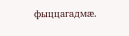фыццагадмæ.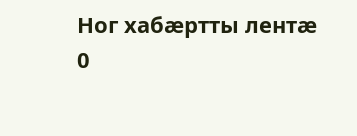Ног хабӕртты лентӕ
0